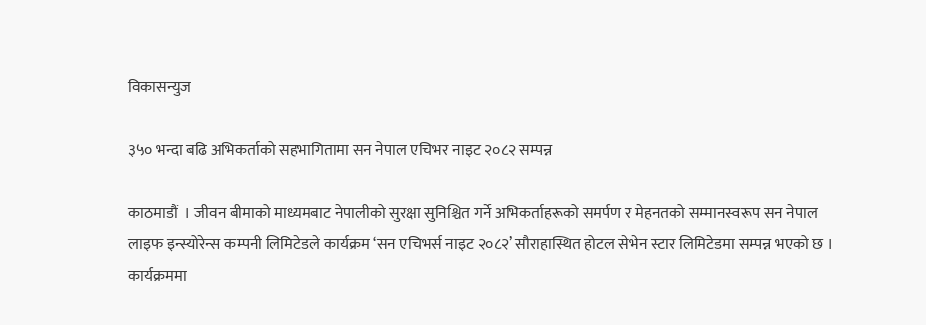विकासन्युज

३५० भन्दा बढि अभिकर्ताको सहभागितामा सन नेपाल एचिभर नाइट २०८२ सम्पन्न

काठमाडौं  । जीवन बीमाको माध्यमबाट नेपालीको सुरक्षा सुनिश्चित गर्ने अभिकर्ताहरूको समर्पण र मेहनतको सम्मानस्वरूप सन नेपाल लाइफ इन्स्योरेन्स कम्पनी लिमिटेडले कार्यक्रम ‘सन एचिभर्स नाइट २०८२’ सौराहास्थित होटल सेभेन स्टार लिमिटेडमा सम्पन्न भएको छ । कार्यक्रममा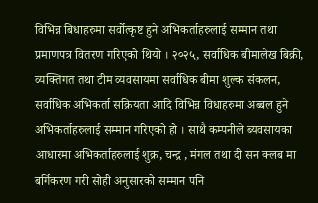विभिन्न बिधाहरुमा सर्वोत्कृष्ट हुने अभिकर्ताहरुलाई सम्मान तथा प्रमाणपत्र वितरण गरिएको थियो । २०२५, सर्वाधिक बीमालेख बिक्री, व्यक्तिगत तथा टीम व्यवसायमा सर्वाधिक बीमा शुल्क संकलन, सर्वाधिक अभिकर्ता सक्रियता आदि विभिन्न विधाहरुमा अब्बल हुने अभिकर्ताहरुलाई सम्मान गरिएको हो । साथै कम्पनीले ब्यवसायका आधारमा अभिकर्ताहरुलाई शुक्र, चन्द्र , मंगल तथा दी सन क्लब मा बर्गिकरण गरी सोही अनुसारको सम्मान पनि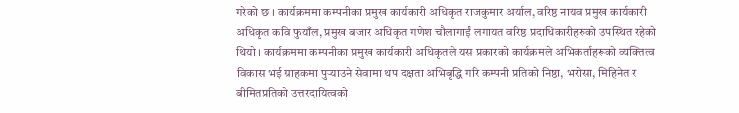गरेको छ । कार्यक्रममा कम्पनीका प्रमुख कार्यकारी अधिकृत राजकुमार अर्याल, वरिष्ठ नायव प्रमुख कार्यकारी अधिकृत कवि फुयाँल, प्रमुख बजार अधिकृत गणेश चौलागाईं लगायत वरिष्ठ प्रदाधिकारीहरुको उपस्थित रहेको थियो । कार्यक्रममा कम्पनीका प्रमुख कार्यकारी अधिकृतले यस प्रकारको कार्यक्रमले अभिकर्ताहरूको व्यक्तित्व विकास भई ग्राहकमा पुर्‍याउने सेवामा थप दक्षता अभिबृद्धि गरि कम्पनी प्रतिको निष्ठा, भरोसा, मिहिनेत र बीमितप्रतिको उत्तरदायित्वको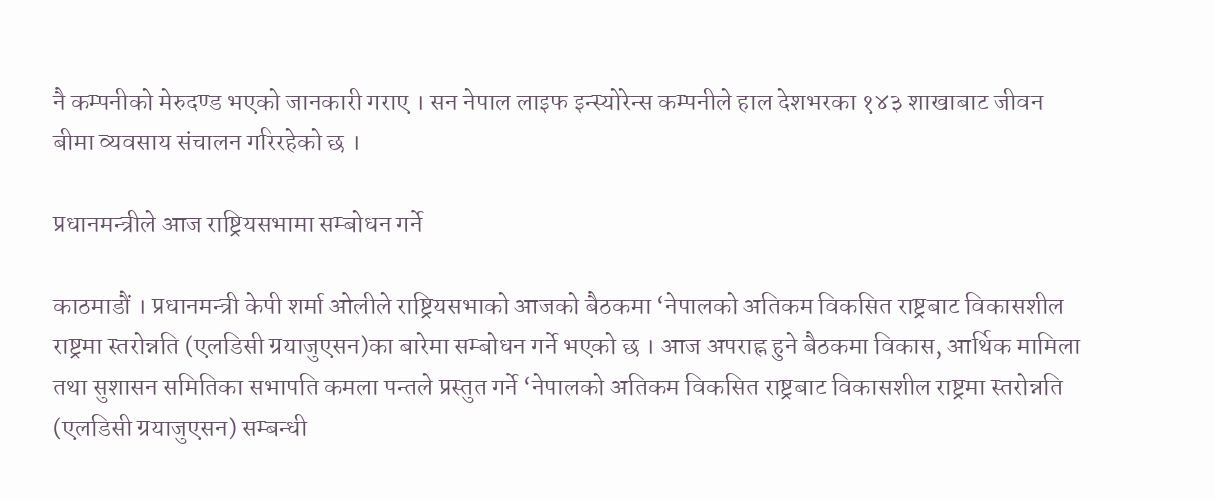नै कम्पनीको मेरुदण्ड भएको जानकारी गराए । सन नेपाल लाइफ इन्स्योरेन्स कम्पनीले हाल देशभरका १४३ शाखाबाट जीवन बीमा व्यवसाय संचालन गरिरहेको छ ।

प्रधानमन्त्रीले आज राष्ट्रियसभामा सम्बोधन गर्ने

काठमाडौं । प्रधानमन्त्री केपी शर्मा ओलीले राष्ट्रियसभाको आजको बैठकमा ‘नेपालको अतिकम विकसित राष्ट्रबाट विकासशील राष्ट्रमा स्तरोन्नति (एलडिसी ग्रयाजुएसन)का बारेमा सम्बोधन गर्ने भएको छ । आज अपराह्न हुने बैठकमा विकास, आर्थिक मामिला तथा सुशासन समितिका सभापति कमला पन्तले प्रस्तुत गर्ने ‘नेपालको अतिकम विकसित राष्ट्रबाट विकासशील राष्ट्रमा स्तरोन्नति (एलडिसी ग्रयाजुएसन) सम्बन्धी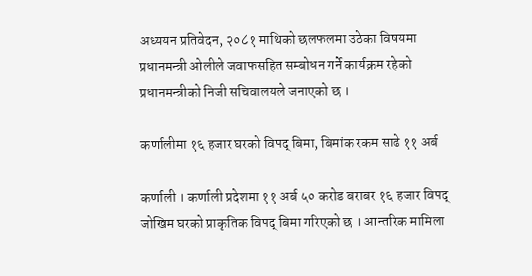अध्ययन प्रतिवेदन, २०८१ माथिको छलफलमा उठेका विषयमा प्रधानमन्त्री ओलीले जवाफसहित सम्बोधन गर्ने कार्यक्रम रहेको प्रधानमन्त्रीको निजी सचिवालयले जनाएको छ ।

कर्णालीमा १६ हजार घरको विपद् बिमा, बिमांक रकम साढे ११ अर्ब

कर्णाली । कर्णाली प्रदेशमा ११ अर्ब ५० करोड बराबर १६ हजार विपद् जोखिम घरको प्राकृतिक विपद् बिमा गरिएको छ । आन्तरिक मामिला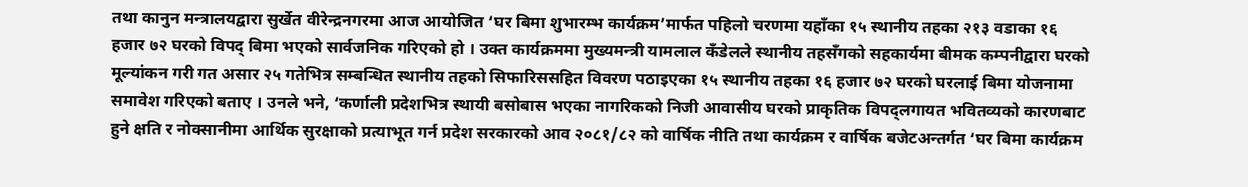तथा कानुन मन्त्रालयद्वारा सुर्खेत वीरेन्द्रनगरमा आज आयोजित ‘घर बिमा शुभारम्भ कार्यक्रम’मार्फत पहिलो चरणमा यहाँका १५ स्थानीय तहका २१३ वडाका १६ हजार ७२ घरको विपद् बिमा भएको सार्वजनिक गरिएको हो । उक्त कार्यक्रममा मुख्यमन्त्री यामलाल कँडेलले स्थानीय तहसँगको सहकार्यमा बीमक कम्पनीद्वारा घरको मूल्यांकन गरी गत असार २५ गतेभित्र सम्बन्धित स्थानीय तहको सिफारिससहित विवरण पठाइएका १५ स्थानीय तहका १६ हजार ७२ घरको घरलाई बिमा योजनामा समावेश गरिएको बताए । उनले भने, ‘कर्णाली प्रदेशभित्र स्थायी बसोबास भएका नागरिकको निजी आवासीय घरको प्राकृतिक विपद्लगायत भवितव्यको कारणबाट हुने क्षति र नोक्सानीमा आर्थिक सुरक्षाको प्रत्याभूत गर्न प्रदेश सरकारको आव २०८१/८२ को वार्षिक नीति तथा कार्यक्रम र वार्षिक बजेटअन्तर्गत ‘घर बिमा कार्यक्रम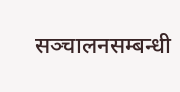सञ्चालनसम्बन्धी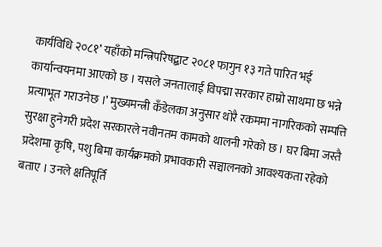कार्यविधि २०८१’ यहाँको मन्त्रिपरिषद्बाट २०८१ फागुन १३ गते पारित भई कार्यान्वयनमा आएको छ । यसले जनतालाई विपद्मा सरकार हाम्रो साथमा छ भन्ने प्रत्याभूत गराउनेछ ।’ मुख्यमन्त्री कँडेलका अनुसार थोरै रकममा नागरिकको सम्पत्ति सुरक्षा हुनेगरी प्रदेश सरकारले नवीनतम कामको थालनी गरेको छ । घर बिमा जस्तै प्रदेशमा कृषि, पशु बिमा कार्यक्रमको प्रभावकारी सञ्चालनको आवश्यकता रहेको बताए । उनले क्षतिपूर्ति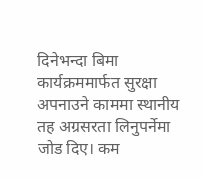दिनेभन्दा बिमा कार्यक्रममार्फत सुरक्षा अपनाउने काममा स्थानीय तह अग्रसरता लिनुपर्नेमा जोड दिए। कम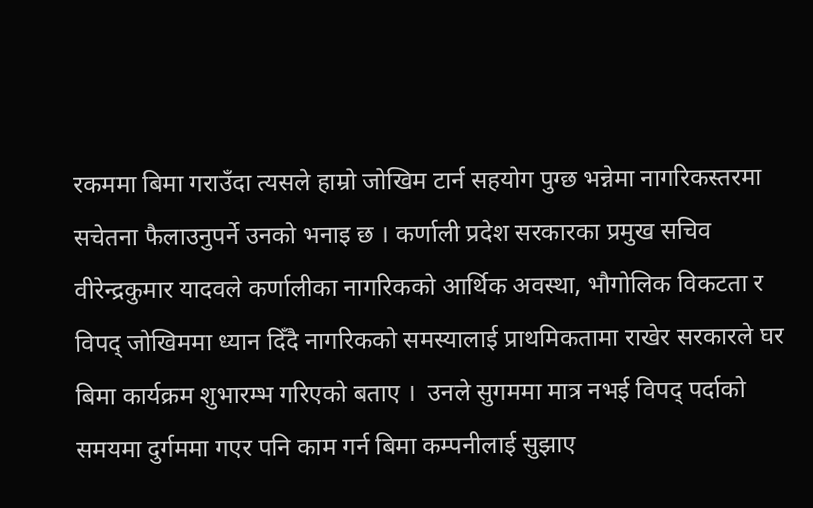रकममा बिमा गराउँदा त्यसले हाम्रो जोखिम टार्न सहयोग पुग्छ भन्नेमा नागरिकस्तरमा सचेतना फैलाउनुपर्ने उनको भनाइ छ । कर्णाली प्रदेश सरकारका प्रमुख सचिव वीरेन्द्रकुमार यादवले कर्णालीका नागरिकको आर्थिक अवस्था, भौगोलिक विकटता र विपद् जोखिममा ध्यान दिँदै नागरिकको समस्यालाई प्राथमिकतामा राखेर सरकारले घर बिमा कार्यक्रम शुभारम्भ गरिएको बताए ।  उनले सुगममा मात्र नभई विपद् पर्दाको समयमा दुर्गममा गएर पनि काम गर्न बिमा कम्पनीलाई सुझाए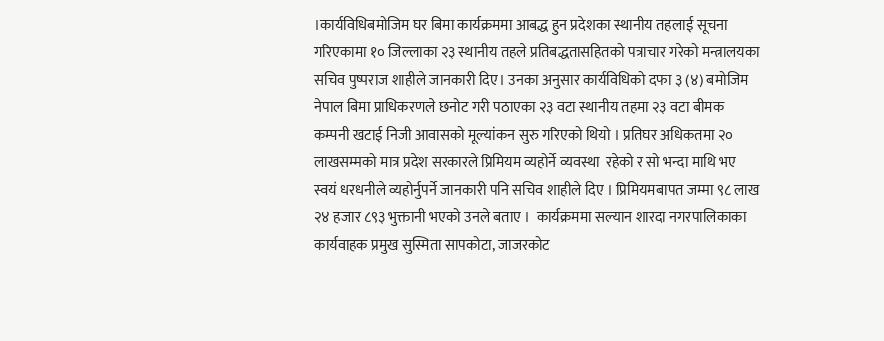।कार्यविधिबमोजिम घर बिमा कार्यक्रममा आबद्ध हुन प्रदेशका स्थानीय तहलाई सूचना गरिएकामा १० जिल्लाका २३ स्थानीय तहले प्रतिबद्धतासहितको पत्राचार गरेको मन्त्रालयका सचिव पुष्पराज शाहीले जानकारी दिए। उनका अनुसार कार्यविधिको दफा ३ (४) बमोजिम नेपाल बिमा प्राधिकरणले छनोट गरी पठाएका २३ वटा स्थानीय तहमा २३ वटा बीमक कम्पनी खटाई निजी आवासको मूल्यांकन सुरु गरिएको थियो । प्रतिघर अधिकतमा २० लाखसम्मको मात्र प्रदेश सरकारले प्रिमियम व्यहोर्ने व्यवस्था  रहेको र सो भन्दा माथि भए स्वयं धरधनीले व्यहोर्नुपर्ने जानकारी पनि सचिव शाहीले दिए । प्रिमियमबापत जम्मा ९८ लाख २४ हजार ८९३ भुक्तानी भएको उनले बताए ।  कार्यक्रममा सल्यान शारदा नगरपालिकाका कार्यवाहक प्रमुख सुस्मिता सापकोटा, जाजरकोट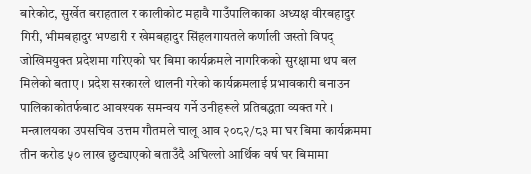बारेकोट, सुर्खेत बराहताल र कालीकोट महावै गाउँपालिकाका अध्यक्ष वीरबहादुर गिरी, भीमबहादुर भण्डारी र खेमबहादुर सिंहलगायतले कर्णाली जस्तो विपद् जोखिमयुक्त प्रदेशमा गरिएको घर बिमा कार्यक्रमले नागरिकको सुरक्षामा थप बल मिलेको बताए । प्रदेश सरकारले थालनी गरेको कार्यक्रमलाई प्रभावकारी बनाउन पालिकाकोतर्फबाट आवश्यक समन्वय गर्ने उनीहरूले प्रतिबद्धता व्यक्त गरे ।    मन्त्रालयका उपसचिव उत्तम गौतमले चालू आव २०८२/८३ मा घर बिमा कार्यक्रममा तीन करोड ५० लाख छुट्याएको बताउँदै अघिल्लो आर्थिक वर्ष घर बिमामा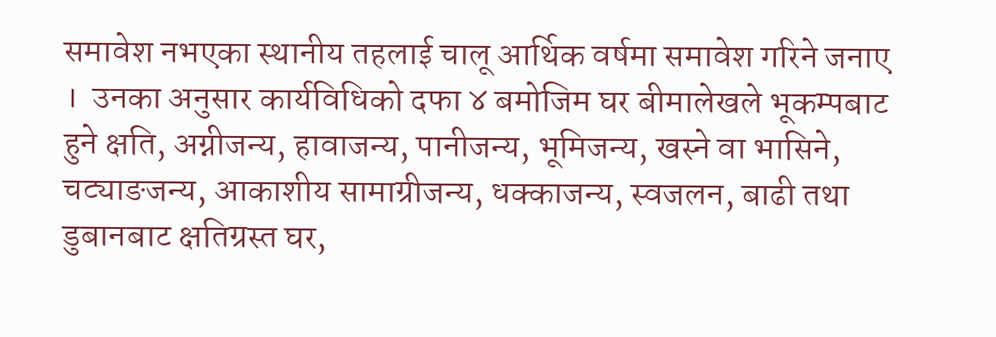समावेश नभएका स्थानीय तहलाई चालू आर्थिक वर्षमा समावेश गरिने जनाए ।  उनका अनुसार कार्यविधिको दफा ४ बमोजिम घर बीमालेखले भूकम्पबाट हुने क्षति, अग्नीजन्य, हावाजन्य, पानीजन्य, भूमिजन्य, खस्ने वा भासिने, चट्याङजन्य, आकाशीय सामाग्रीजन्य, धक्काजन्य, स्वजलन, बाढी तथा डुबानबाट क्षतिग्रस्त घर,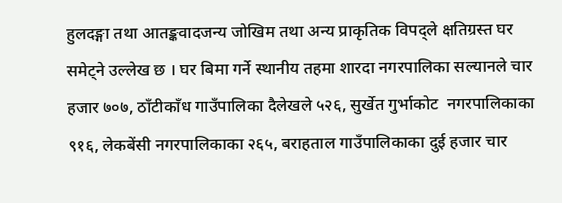हुलदङ्गा तथा आतङ्कवादजन्य जोखिम तथा अन्य प्राकृतिक विपद्ले क्षतिग्रस्त घर समेट्ने उल्लेख छ । घर बिमा गर्ने स्थानीय तहमा शारदा नगरपालिका सल्यानले चार हजार ७०७, ठाँटीकाँध गाउँपालिका दैलेखले ५२६, सुर्खेत गुर्भाकोट  नगरपालिकाका ९१६, लेकबेंसी नगरपालिकाका २६५, बराहताल गाउँपालिकाका दुई हजार चार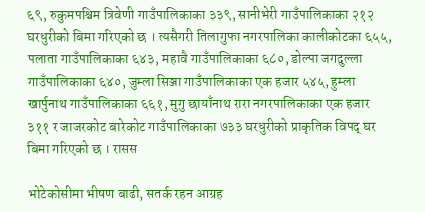६९, रुकुमपश्चिम त्रिवेणी गाउँपालिकाका ३३९, सानीभेरी गाउँपालिकाका २१२ घरधुरीको बिमा गरिएको छ । त्यसैगरी तिलागुफा नगरपालिका कालीकोटका ६५५, पलाता गाउँपालिकाका ६४३, महावै गाउँपालिकाका ६८०, डोल्पा जगदुल्ला गाउँपालिकाका ६४०, जुम्ला सिञ्जा गाउँपालिकाका एक हजार ५४५, हुम्ला खार्पुनाथ गाउँपालिकाका ६६१, मुगु छायाँनाथ रारा नगरपालिकाका एक हजार ३११ र जाजरकोट बारेकोट गाउँपालिकाका ७३३ घरधुरीको प्राकृतिक विपद् घर बिमा गरिएको छ । रासस

भोटेकोसीमा भीषण बाढी, सतर्क रहन आग्रह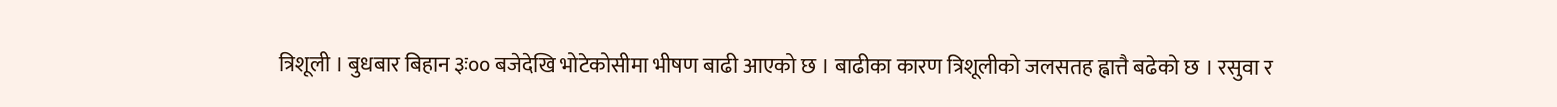त्रिशूली । बुधबार बिहान ३ः०० बजेदेखि भोटेकोसीमा भीषण बाढी आएको छ । बाढीका कारण त्रिशूलीको जलसतह ह्वात्तै बढेको छ । रसुवा र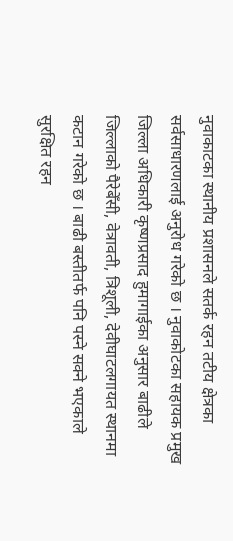नुवाकाटका स्थानीय प्रशासनले सतर्क रहन तटीय क्षेत्रका सर्वसाधारणलाई अनुरोध गरेको छ । नुवाकोटका सहायक प्रमुख जिल्ला अधिकारी कृष्णप्रसाद हुमागाईका अनुसार बाढीले जिल्लाको पैरेबेँसी, वेत्रावती, त्रिशूली, देवीघाटलगायत स्थानमा कटान गरेको छ । बाढी बस्तीतर्फ पनि पस्ने सक्ने भएकाले सुरक्षित रहन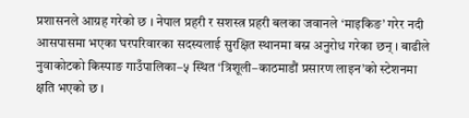प्रशासनले आग्रह गरेको छ । नेपाल प्रहरी र सशस्त्र प्रहरी बलका जवानले ‘माइकिङ’ गरेर नदी आसपासमा भएका घरपरिवारका सदस्यलाई सुरक्षित स्थानमा बस्न अनुरोध गरेका छन् । बाढीले नुवाकोटको किस्पाङ गाउँपालिका–५ स्थित ‘त्रिशूली–काठमाडौं प्रसारण लाइन’को स्टेशनमा क्षति भएको छ ।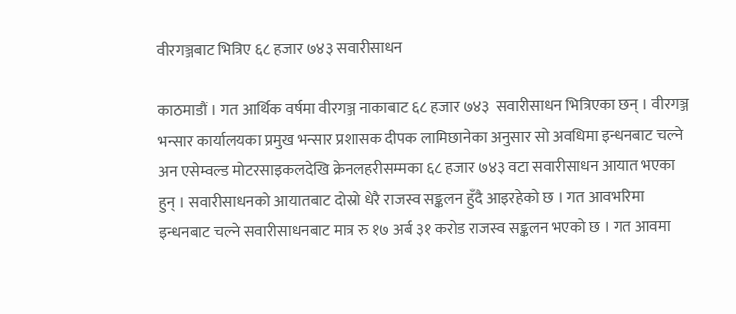वीरगञ्जबाट भित्रिए ६८ हजार ७४३ सवारीसाधन

काठमाडौं । गत आर्थिक वर्षमा वीरगञ्ज नाकाबाट ६८ हजार ७४३  सवारीसाधन भित्रिएका छन् । वीरगञ्ज भन्सार कार्यालयका प्रमुख भन्सार प्रशासक दीपक लामिछानेका अनुसार सो अवधिमा इन्धनबाट चल्ने अन एसेम्वल्ड मोटरसाइकलदेखि क्रेनलहरीसम्मका ६८ हजार ७४३ वटा सवारीसाधन आयात भएका हुन् । सवारीसाधनको आयातबाट दोस्रो धेरै राजस्व सङ्कलन हुँदै आइरहेको छ । गत आवभरिमा इन्धनबाट चल्ने सवारीसाधनबाट मात्र रु १७ अर्ब ३१ करोड राजस्व सङ्कलन भएको छ । गत आवमा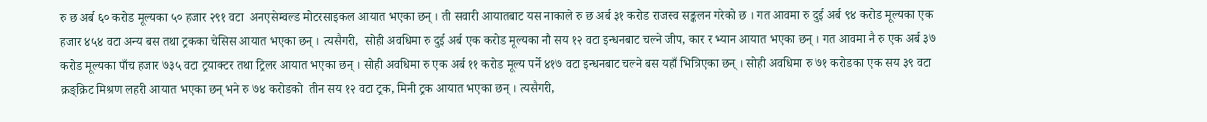रु छ अर्ब ६० करोड मूल्यका ५० हजार २९१ वटा  अनएसेम्वल्ड मोटरसाइकल आयात भएका छन् । ती सवारी आयातबाट यस नाकाले रु छ अर्ब ३१ करोड राजस्व सङ्कलन गरेको छ । गत आवमा रु दुई अर्ब ९४ करोड मूल्यका एक हजार ४५४ वटा अन्य बस तथा ट्रकका चेसिस आयात भएका छन् । त्यसैगरी,  सोही अवधिमा रु दुई अर्ब एक करोड मूल्यका नौ सय १२ वटा इन्धनबाट चल्ने जीप, कार र भ्यान आयात भएका छन् । गत आवमा नै रु एक अर्ब ३७ करोड मूल्यका पाँच हजार ७३५ वटा ट्रयाक्टर तथा ट्रिलर आयात भएका छन् । सोही अवधिमा रु एक अर्ब ११ करोड मूल्य पर्ने ४१७ वटा इन्धनबाट चल्ने बस यहाँ भित्रिएका छन् । सोही अवधिमा रु ७१ करोडका एक सय ३९ वटा क्रङ्क्रिट मिश्रण लहरी आयात भएका छन् भने रु ७४ करोडको  तीन सय १२ वटा ट्रक, मिनी ट्रक आयात भएका छन् । त्यसैगरी,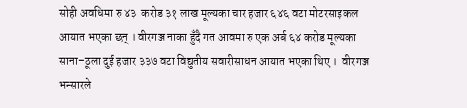सोही अवधिमा रु ४३  करोड ३१ लाख मूल्यका चार हजार ६४६ वटा मोटरसाइकल आयात भएका छन् । वीरगञ्ज नाका हुँदै गत आवमा रु एक अर्ब ६४ करोड मूल्यका साना–ठूला दुई हजार ३३७ वटा विद्युतीय सवारीसाधन आयात भएका थिए ।  वीरगञ्ज भन्सारले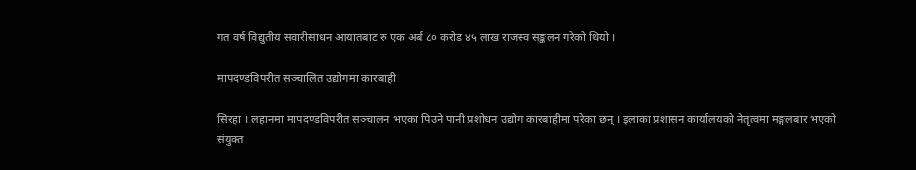गत वर्ष विद्युतीय सवारीसाधन आयातबाट रु एक अर्ब ८० करोड ४५ लाख राजस्व सङ्कलन गरेको थियो ।

मापदण्डविपरीत सञ्चालित उद्योगमा कारबाही

सिरहा । लहानमा मापदण्डविपरीत सञ्चालन भएका पिउने पानी प्रशोधन उद्योग कारबाहीमा परेका छन् । इलाका प्रशासन कार्यालयको नेतृत्वमा मङ्गलबार भएको संयुक्त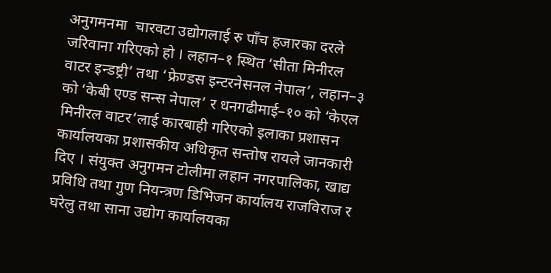अनुगमनमा  चारवटा उद्योगलाई रु पाँच हजारका दरले जरिवाना गरिएको हो । लहान–१ स्थित ‘सीता मिनीरल वाटर इन्डष्ट्री’ तथा ‘फ्रेण्डस इन्टरनेसनल नेपाल’, लहान–३ को ‘केबी एण्ड सन्स नेपाल’ र धनगढीमाई–१० को ‘केएल मिनीरल वाटर’लाई कारबाही गरिएको इलाका प्रशासन कार्यालयका प्रशासकीय अधिकृत सन्तोष रायले जानकारी दिए । संयुक्त अनुगमन टोलीमा लहान नगरपालिका, खाद्य प्रविधि तथा गुण नियन्त्रण डिभिजन कार्यालय राजविराज र घरेलु तथा साना उद्योग कार्यालयका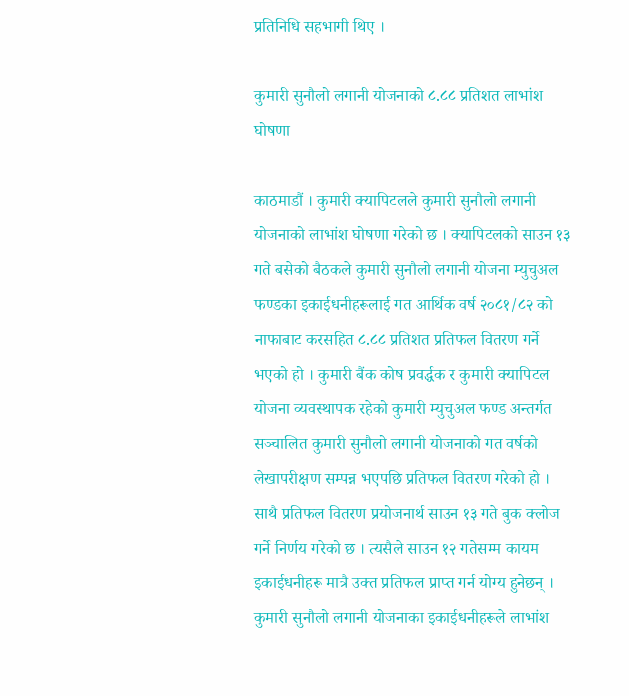प्रतिनिधि सहभागी थिए ।

कुमारी सुनौलो लगानी योजनाको ८.८८ प्रतिशत लाभांश घोषणा

काठमाडौं । कुमारी क्यापिटलले कुमारी सुनौलो लगानी योजनाको लाभांश घोषणा गरेको छ । क्यापिटलको साउन १३ गते बसेको बैठकले कुमारी सुनौलो लगानी योजना म्युचुअल फण्डका इकाईधनीहरूलाई गत आर्थिक वर्ष २०८१/८२ को नाफाबाट करसहित ८.८८ प्रतिशत प्रतिफल वितरण गर्ने भएको हो । कुमारी बैंक कोष प्रवर्द्धक र कुमारी क्यापिटल योजना व्यवस्थापक रहेको कुमारी म्युचुअल फण्ड अन्तर्गत सञ्चालित कुमारी सुनौलो लगानी योजनाको गत वर्षको लेखापरीक्षण सम्पन्न भएपछि प्रतिफल वितरण गरेको हो । साथै प्रतिफल वितरण प्रयोजनार्थ साउन १३ गते बुक क्लोज गर्ने निर्णय गरेको छ । त्यसैले साउन १२ गतेसम्म कायम इकाईधनीहरू मात्रै उक्त प्रतिफल प्राप्त गर्न योग्य हुनेछन् । कुमारी सुनौलो लगानी योजनाका इकाईधनीहरूले लाभांश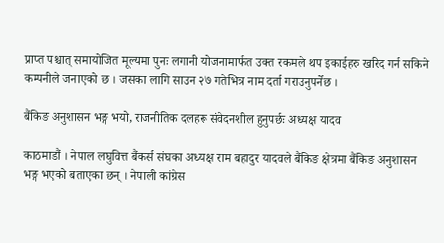प्राप्त पश्चात् समायोजित मूल्यमा पुनः लगानी योजनामार्फत उक्त रकमले थप इकाईहरु खरिद गर्न सकिने कम्पनीले जनाएको छ । जसका लागि साउन २७ गतेभित्र नाम दर्ता गराउनुपर्नेछ ।

बैंकिङ अनुशासन भङ्ग भयो, राजनीतिक दलहरू संवेदनशील हुनुपर्छः अध्यक्ष यादव

काठमाडौं । नेपाल लघुवित्त बैंकर्स संघका अध्यक्ष राम बहादुर यादवले बैंकिङ क्षेत्रमा बैंकिङ अनुशासन भङ्ग भएको बताएका छन् । नेपाली कांग्रेस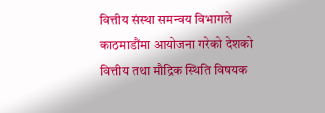वित्तीय संस्था समन्वय विभागले काठमाडौंमा आयोजना गरेको देशको वित्तीय तथा मौद्रिक स्थिति विषयक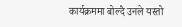कार्यक्रममा बोल्दै उनले यस्तो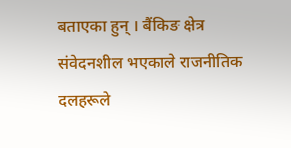बताएका हुन् । बैंकिङ क्षेत्र संवेदनशील भएकाले राजनीतिक दलहरूले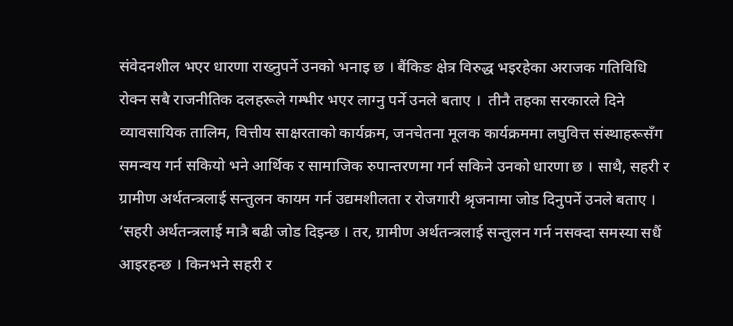संवेदनशील भएर धारणा राख्नुपर्ने उनको भनाइ छ । बैंकिङ क्षेत्र विरुद्ध भइरहेका अराजक गतिविधि रोक्न सबै राजनीतिक दलहरूले गम्भीर भएर लाग्नु पर्ने उनले बताए ।  तीनै तहका सरकारले दिने व्यावसायिक तालिम, वित्तीय साक्षरताको कार्यक्रम, जनचेतना मूलक कार्यक्रममा लघुवित्त संस्थाहरूसँग समन्वय गर्न सकियो भने आर्थिक र सामाजिक रुपान्तरणमा गर्न सकिने उनको धारणा छ । साथै, सहरी र ग्रामीण अर्थतन्त्रलाई सन्तुलन कायम गर्न उद्यमशीलता र रोजगारी श्रृजनामा जोड दिनुपर्ने उनले बताए । ‘सहरी अर्थतन्त्रलाई मात्रै बढी जोड दिइन्छ । तर, ग्रामीण अर्थतन्त्रलाई सन्तुलन गर्न नसक्दा समस्या सधैं आइरहन्छ । किनभने सहरी र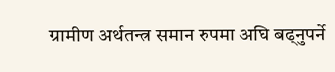ग्रामीण अर्थतन्त्र समान रुपमा अघि बढ्नुपर्ने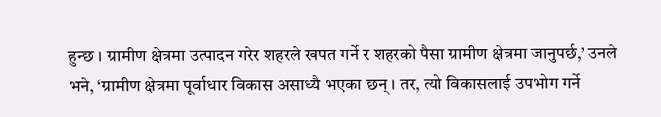हुन्छ । ग्रामीण क्षेत्रमा उत्पादन गरेर शहरले खपत गर्ने र शहरको पैसा ग्रामीण क्षेत्रमा जानुपर्छ,’ उनले भने, ‘ग्रामीण क्षेत्रमा पूर्वाधार विकास असाध्यै भएका छन् । तर, त्यो विकासलाई उपभोग गर्ने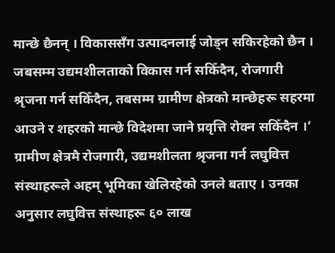मान्छे छैनन् । विकाससँग उत्पादनलाई जोड्न सकिरहेको छैन । जबसम्म उद्यमशीलताको विकास गर्न सकिँदैन, रोजगारी श्रृजना गर्न सकिँदैन, तबसम्म ग्रामीण क्षेत्रको मान्छेहरू सहरमा आउने र शहरको मान्छे विदेशमा जाने प्रवृत्ति रोक्न सकिँदैन ।’  ग्रामीण क्षेत्रमै रोजगारी, उद्यमशीलता श्रृजना गर्न लघुवित्त संस्थाहरूले अहम् भूमिका खेलिरहेको उनले बताए । उनका अनुसार लघुवित्त संस्थाहरू ६० लाख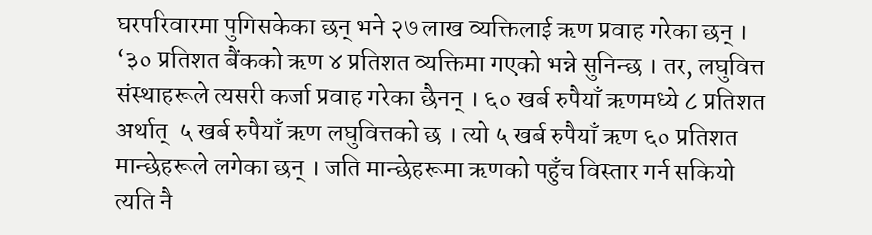घरपरिवारमा पुगिसकेका छन् भने २७ लाख व्यक्तिलाई ऋण प्रवाह गरेका छन् । ‘३० प्रतिशत बैंकको ऋण ४ प्रतिशत व्यक्तिमा गएको भन्ने सुनिन्छ । तर, लघुवित्त संस्थाहरूले त्यसरी कर्जा प्रवाह गरेका छैनन् । ६० खर्ब रुपैयाँ ऋणमध्ये ८ प्रतिशत अर्थात्  ५ खर्ब रुपैयाँ ऋण लघुवित्तको छ । त्यो ५ खर्ब रुपैयाँ ऋण ६० प्रतिशत मान्छेहरूले लगेका छन् । जति मान्छेहरूमा ऋणको पहुँच विस्तार गर्न सकियो त्यति नै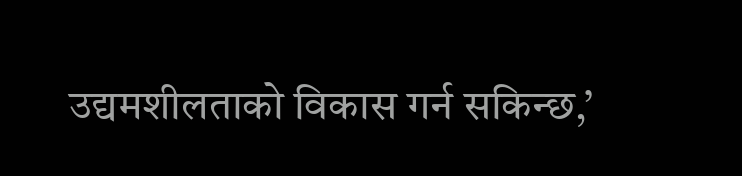उद्यमशीलताको विकास गर्न सकिन्छ,’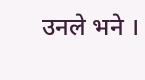उनले भने ।